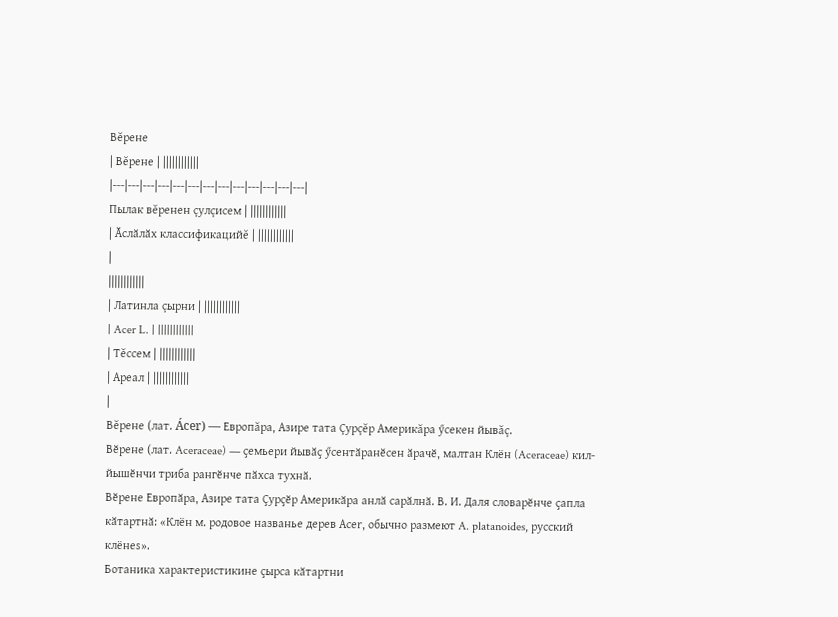Вĕрене
| Вĕрене | ||||||||||||
|---|---|---|---|---|---|---|---|---|---|---|---|---|
Пылак вĕренен çулçисем | ||||||||||||
| Ӑслӑлӑх классификацийĕ | ||||||||||||
|
||||||||||||
| Латинла çырни | ||||||||||||
| Acer L. | ||||||||||||
| Тĕссем | ||||||||||||
| Ареал | ||||||||||||
|
Вĕрене (лат. Ácer) — Европăра, Азире тата Çурçĕр Америкăра ӳсекен йывăç.
Вӗрене (лат. Aceraceae) — ҫемьери йывӑҫ ӳсентӑранӗсен ӑрачӗ, малтан Клён (Aceraceae) кил-йышӗнчи триба рангӗнче пӑхса тухнӑ.
Вӗрене Европӑра, Азире тата Ҫурҫӗр Америкӑра анлӑ сарӑлнӑ. В. И. Даля словарӗнче ҫапла кӑтартнӑ: «Клён м. родовое названье дерев Асеr, обычно размеют A. platanoides, русский клёнes».
Ботаника характеристикине ҫырса кӑтартни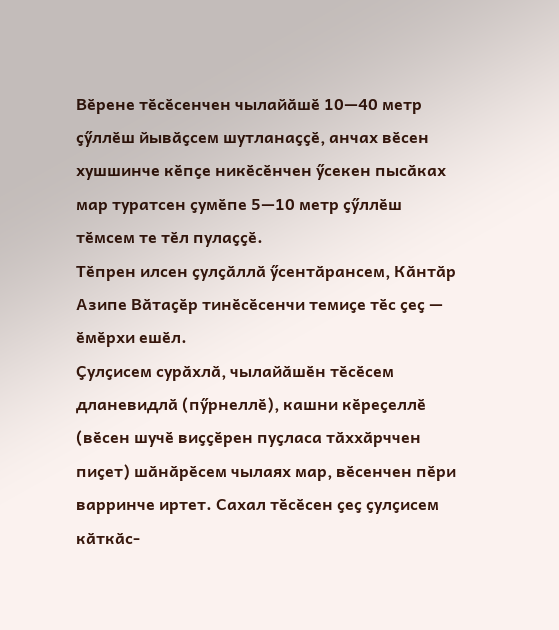Вӗрене тӗсӗсенчен чылайӑшӗ 10—40 метр ҫӳллӗш йывӑҫсем шутланаҫҫӗ, анчах вӗсен хушшинче кӗпҫе никӗсӗнчен ӳсекен пысӑках мар туратсен ҫумӗпе 5—10 метр ҫӳллӗш тӗмсем те тӗл пулаҫҫӗ.
Тӗпрен илсен ҫулҫӑллӑ ӳсентӑрансем, Кӑнтӑр Азипе Вӑтаҫӗр тинӗсӗсенчи темиҫе тӗс ҫеҫ — ӗмӗрхи ешӗл.
Ҫулҫисем сурӑхлӑ, чылайӑшӗн тӗсӗсем дланевидлӑ (пӳрнеллӗ), кашни кӗреҫеллӗ (вӗсен шучӗ виҫҫӗрен пуҫласа тӑххӑрччен пиҫет) шӑнӑрӗсем чылаях мар, вӗсенчен пӗри варринче иртет. Сахал тӗсӗсен ҫеҫ ҫулҫисем кӑткӑс-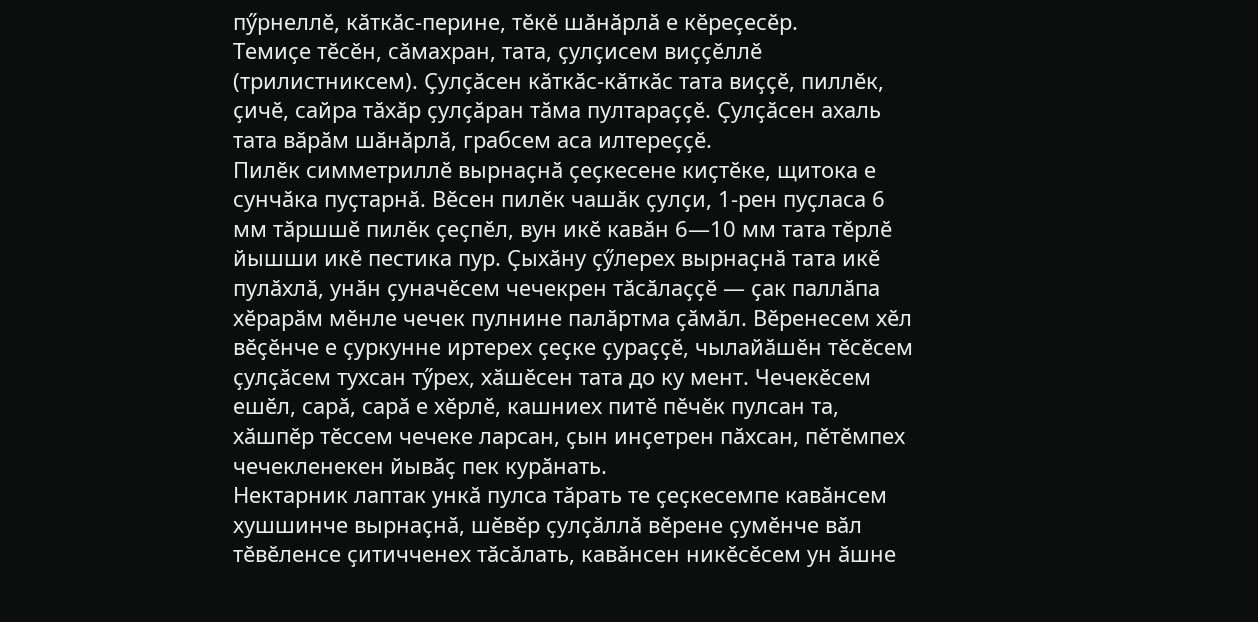пӳрнеллӗ, кӑткӑс-перине, тӗкӗ шӑнӑрлӑ е кӗреҫесӗр.
Темиҫе тӗсӗн, сӑмахран, тата, ҫулҫисем виҫҫӗллӗ (трилистниксем). Ҫулҫӑсен кӑткӑс-кӑткӑс тата виҫҫӗ, пиллӗк, ҫичӗ, сайра тӑхӑр ҫулҫӑран тӑма пултараҫҫӗ. Ҫулҫӑсен ахаль тата вӑрӑм шӑнӑрлӑ, грабсем аса илтереҫҫӗ.
Пилӗк симметриллӗ вырнаҫнӑ ҫеҫкесене киҫтӗке, щитока е сунчӑка пуҫтарнӑ. Вӗсен пилӗк чашӑк ҫулҫи, 1-рен пуҫласа 6 мм тӑршшӗ пилӗк ҫеҫпӗл, вун икӗ кавӑн 6—10 мм тата тӗрлӗ йышши икӗ пестика пур. Ҫыхӑну ҫӳлерех вырнаҫнӑ тата икӗ пулӑхлӑ, унӑн ҫуначӗсем чечекрен тӑсӑлаҫҫӗ — ҫак паллӑпа хӗрарӑм мӗнле чечек пулнине палӑртма ҫӑмӑл. Вӗренесем хӗл вӗҫӗнче е ҫуркунне иртерех ҫеҫке ҫураҫҫӗ, чылайӑшӗн тӗсӗсем ҫулҫӑсем тухсан тӳрех, хӑшӗсен тата до ку мент. Чечекӗсем ешӗл, сарӑ, сарӑ е хӗрлӗ, кашниех питӗ пӗчӗк пулсан та, хӑшпӗр тӗссем чечеке ларсан, ҫын инҫетрен пӑхсан, пӗтӗмпех чечекленекен йывӑҫ пек курӑнать.
Нектарник лаптак ункӑ пулса тӑрать те ҫеҫкесемпе кавӑнсем хушшинче вырнаҫнӑ, шӗвӗр ҫулҫӑллӑ вӗрене ҫумӗнче вӑл тӗвӗленсе ҫитичченех тӑсӑлать, кавӑнсен никӗсӗсем ун ӑшне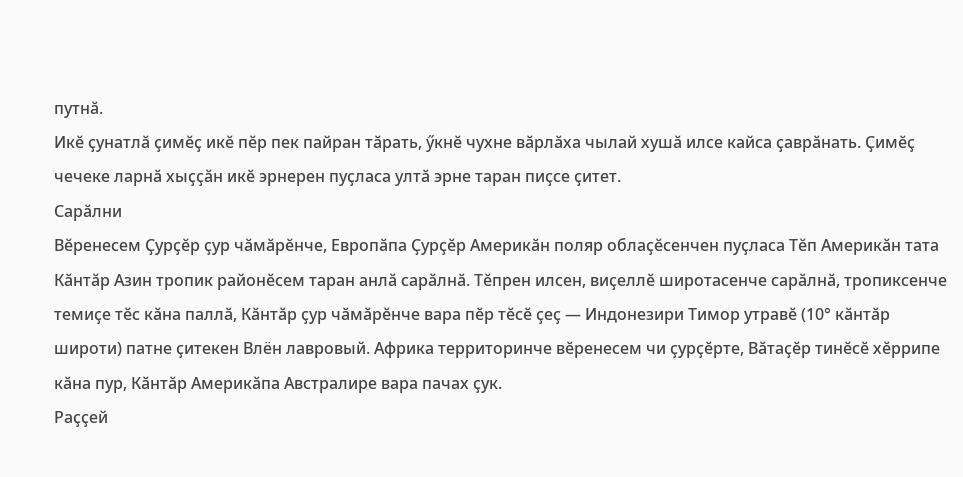путнӑ.
Икӗ ҫунатлӑ ҫимӗҫ икӗ пӗр пек пайран тӑрать, ӳкнӗ чухне вӑрлӑха чылай хушӑ илсе кайса ҫаврӑнать. Ҫимӗҫ чечеке ларнӑ хыҫҫӑн икӗ эрнерен пуҫласа ултӑ эрне таран пиҫсе ҫитет.
Сарӑлни
Вӗренесем Ҫурҫӗр ҫур чӑмӑрӗнче, Европӑпа Ҫурҫӗр Америкӑн поляр облаҫӗсенчен пуҫласа Тӗп Америкӑн тата Кӑнтӑр Азин тропик районӗсем таран анлӑ сарӑлнӑ. Тӗпрен илсен, виҫеллӗ широтасенче сарӑлнӑ, тропиксенче темиҫе тӗс кӑна паллӑ, Кӑнтӑр ҫур чӑмӑрӗнче вара пӗр тӗсӗ ҫеҫ — Индонезири Тимор утравӗ (10° кӑнтӑр широти) патне ҫитекен Влён лавровый. Африка территоринче вӗренесем чи ҫурҫӗрте, Вӑтаҫӗр тинӗсӗ хӗррипе кӑна пур, Кӑнтӑр Америкӑпа Австралире вара пачах ҫук.
Раҫҫей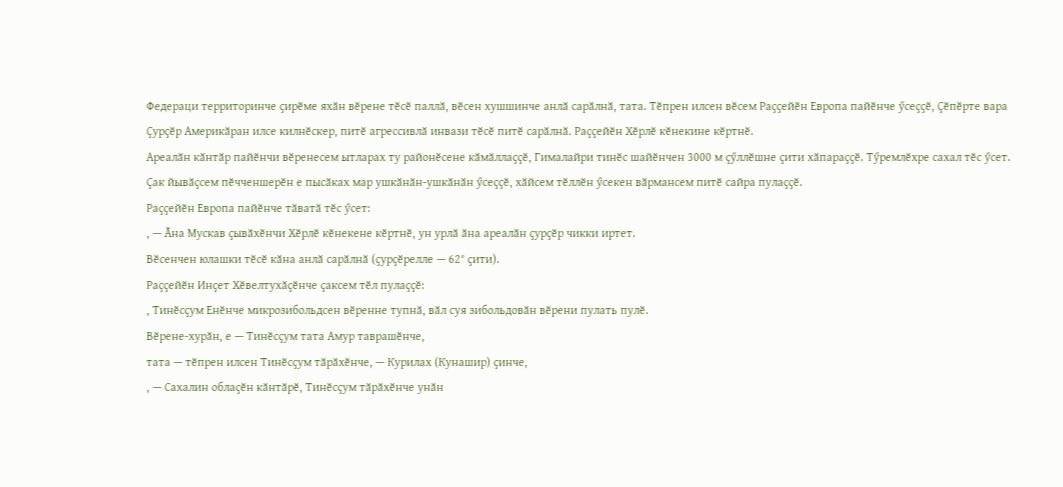Федераци территоринче ҫирӗме яхӑн вӗрене тӗсӗ паллӑ, вӗсен хушшинче анлӑ сарӑлнӑ, тата. Тӗпрен илсен вӗсем Раҫҫейӗн Европа пайӗнче ӳсеҫҫӗ, Ҫӗпӗрте вара Ҫурҫӗр Америкӑран илсе килнӗскер, питӗ агрессивлӑ инвази тӗсӗ питӗ сарӑлнӑ. Раҫҫейӗн Хӗрлӗ кӗнекине кӗртнӗ.
Ареалӑн кӑнтӑр пайӗнчи вӗренесем ытларах ту районӗсене кӑмӑллаҫҫӗ, Гималайри тинӗс шайӗнчен 3000 м ҫӳллӗшне ҫити хӑпараҫҫӗ. Тӳремлӗхре сахал тӗс ӳсет. Ҫак йывӑҫсем пӗчченшерӗн е пысӑках мар ушкӑнӑн-ушкӑнӑн ӳсеҫҫӗ, хӑйсем тӗллӗн ӳсекен вӑрмансем питӗ сайра пулаҫҫӗ.
Раҫҫейӗн Европа пайӗнче тӑватӑ тӗс ӳсет:
, — Ӑна Мускав ҫывӑхӗнчи Хӗрлӗ кӗнекене кӗртнӗ, ун урлӑ ӑна ареалӑн ҫурҫӗр чикки иртет.
Вӗсенчен юлашки тӗсӗ кӑна анлӑ сарӑлнӑ (ҫурҫӗрелле — 62° ҫити).
Раҫҫейӗн Инҫет Хӗвелтухӑҫӗнче ҫаксем тӗл пулаҫҫӗ:
, Тинӗсҫум Енӗнче микрозибольдсен вӗренне тупнӑ, вӑл суя зибольдовӑн вӗрени пулать пулӗ.
Вӗрене-хурӑн, е — Тинӗсҫум тата Амур таврашӗнче,
тата — тӗпрен илсен Тинӗсҫум тӑрӑхӗнче, — Курилах (Кунашир) ҫинче,
, — Сахалин облаҫӗн кӑнтӑрӗ, Тинӗсҫум тӑрӑхӗнче унӑн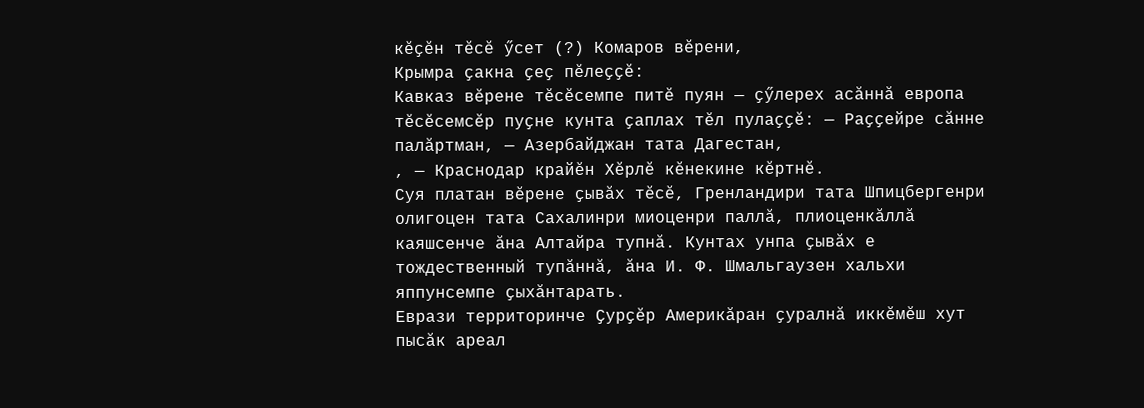кӗҫӗн тӗсӗ ӳсет (?) Комаров вӗрени,
Крымра ҫакна ҫеҫ пӗлеҫҫӗ:
Кавказ вӗрене тӗсӗсемпе питӗ пуян — ҫӳлерех асӑннӑ европа тӗсӗсемсӗр пуҫне кунта ҫаплах тӗл пулаҫҫӗ: — Раҫҫейре сӑнне палӑртман, — Азербайджан тата Дагестан,
, — Краснодар крайӗн Хӗрлӗ кӗнекине кӗртнӗ.
Суя платан вӗрене ҫывӑх тӗсӗ, Гренландири тата Шпицбергенри олигоцен тата Сахалинри миоценри паллӑ, плиоценкӑллӑ каяшсенче ӑна Алтайра тупнӑ. Кунтах унпа ҫывӑх е тождественный тупӑннӑ, ӑна И. Ф. Шмальгаузен хальхи яппунсемпе ҫыхӑнтарать.
Еврази территоринче Ҫурҫӗр Америкӑран ҫуралнӑ иккӗмӗш хут пысӑк ареал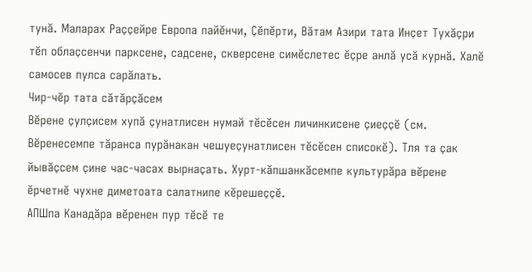тунӑ. Маларах Раҫҫейре Европа пайӗнчи, Ҫӗпӗрти, Вӑтам Азири тата Инҫет Тухӑҫри тӗп облаҫсенчи парксене, садсене, скверсене симӗслетес ӗҫре анлӑ усӑ курнӑ. Халӗ самосев пулса сарӑлать.
Чир-чӗр тата сӑтӑрҫӑсем
Вӗрене ҫулҫисем хупӑ ҫунатлисен нумай тӗсӗсен личинкисене ҫиеҫҫӗ (см. Вӗренесемпе тӑранса пурӑнакан чешуеҫунатлисен тӗсӗсен списокӗ). Тля та ҫак йывӑҫсем ҫине час-часах вырнаҫать. Хурт-кӑпшанкӑсемпе культурӑра вӗрене ӗрчетнӗ чухне диметоата салатнипе кӗрешеҫҫӗ.
АПШпа Канадӑра вӗренен пур тӗсӗ те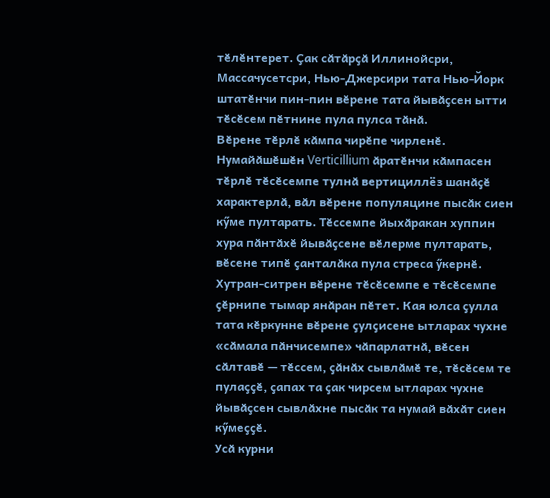тӗлӗнтерет. Ҫак сӑтӑрҫӑ Иллинойсри, Массачусетсри, Нью-Джерсири тата Нью-Йорк штатӗнчи пин-пин вӗрене тата йывӑҫсен ытти тӗсӗсем пӗтнине пула пулса тӑнӑ.
Вӗрене тӗрлӗ кӑмпа чирӗпе чирленӗ. Нумайӑшӗшӗн Verticillium ӑратӗнчи кӑмпасен тӗрлӗ тӗсӗсемпе тулнӑ вертициллёз шанӑҫӗ характерлӑ, вӑл вӗрене популяцине пысӑк сиен кӳме пултарать. Тӗссемпе йыхӑракан хуппин хура пӑнтӑхӗ йывӑҫсене вӗлерме пултарать, вӗсене типӗ ҫанталӑка пула стреса ӳкернӗ. Хутран-ситрен вӗрене тӗсӗсемпе е тӗсӗсемпе ҫӗрнипе тымар янӑран пӗтет. Кая юлса ҫулла тата кӗркунне вӗрене ҫулҫисене ытларах чухне «сӑмала пӑнчисемпе» чӑпарлатнӑ, вӗсен сӑлтавӗ — тӗссем, ҫӑнӑх сывлӑмӗ те, тӗсӗсем те пулаҫҫӗ, ҫапах та ҫак чирсем ытларах чухне йывӑҫсен сывлӑхне пысӑк та нумай вӑхӑт сиен кӳмеҫҫӗ.
Усӑ курни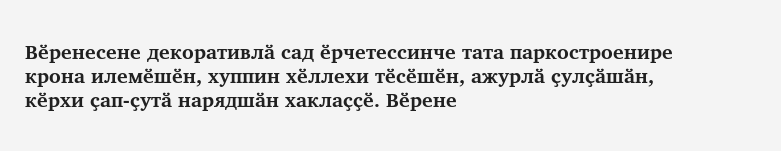Вӗренесене декоративлӑ сад ӗрчетессинче тата паркостроенире крона илемӗшӗн, хуппин хӗллехи тӗсӗшӗн, ажурлӑ ҫулҫӑшӑн, кӗрхи ҫап-ҫутӑ нарядшӑн хаклаҫҫӗ. Вӗрене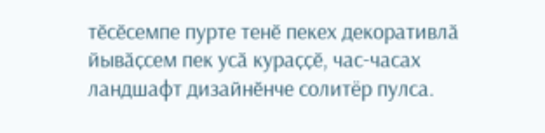тӗсӗсемпе пурте тенӗ пекех декоративлӑ йывӑҫсем пек усӑ кураҫҫӗ, час-часах ландшафт дизайнӗнче солитёр пулса.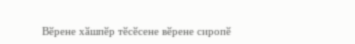Вӗрене хӑшпӗр тӗсӗсене вӗрене сиропӗ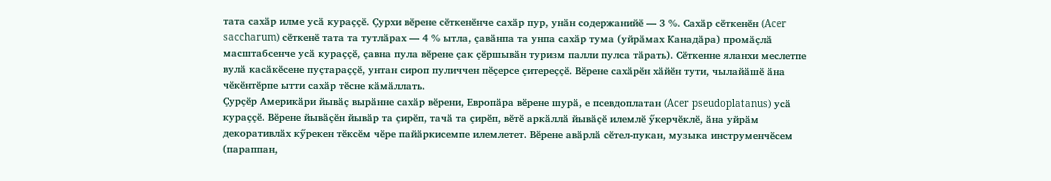тата сахӑр илме усӑ кураҫҫӗ. Ҫурхи вӗрене сӗткенӗнче сахӑр пур, унӑн содержанийӗ — 3 %. Сахӑр сӗткенӗн (Acer saccharum) сӗткенӗ тата та тутлӑрах — 4 % ытла, ҫавӑнпа та унпа сахӑр тума (уйрӑмах Канадӑра) промӑҫлӑ масштабсенче усӑ кураҫҫӗ, ҫавна пула вӗрене ҫак ҫӗршывӑн туризм палли пулса тӑрать). Сӗткенне яланхи меслетпе вулӑ касӑкӗсене пуҫтараҫҫӗ, унтан сироп пуличчен пӗҫерсе ҫитереҫҫӗ. Вӗрене сахӑрӗн хӑйӗн тути, чылайӑшӗ ӑна чӗкӗнтӗрпе ытти сахӑр тӗсне кӑмӑллать.
Ҫурҫӗр Америкӑри йывӑҫ вырӑнне сахӑр вӗрени, Европӑра вӗрене шурӑ, е псевдоплатан (Acer pseudoplatanus) усӑ кураҫҫӗ. Вӗрене йывӑҫӗн йывӑр та ҫирӗп, тачӑ та ҫирӗп, вӗтӗ аркӑллӑ йывӑҫӗ илемлӗ ӳкерчӗклӗ, ӑна уйрӑм декоративлӑх кӳрекен тӗксӗм чӗре пайӑркисемпе илемлетет. Вӗрене авӑрлӑ сӗтел-пукан, музыка инструменчӗсем (параппан,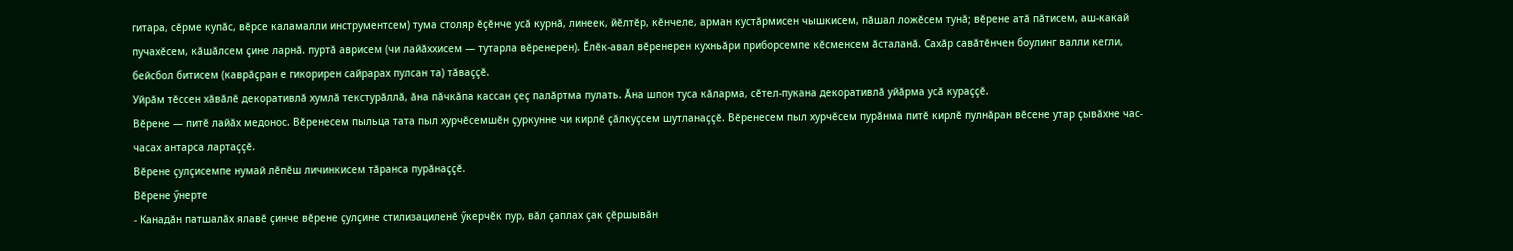гитара, сӗрме купӑс, вӗрсе каламалли инструментсем) тума столяр ӗҫӗнче усӑ курнӑ, линеек, йӗлтӗр, кӗнчеле, арман кустӑрмисен чышкисем, пӑшал ложӗсем тунӑ; вӗрене атӑ пӑтисем, аш-какай пучахӗсем, кӑшӑлсем ҫине ларнӑ. пуртӑ аврисем (чи лайӑххисем — тутарла вӗренерен). Ӗлӗк-авал вӗренерен кухньӑри приборсемпе кӗсменсем ӑсталанӑ. Сахӑр савӑтӗнчен боулинг валли кегли, бейсбол битисем (каврӑҫран е гикорирен сайрарах пулсан та) тӑваҫҫӗ.
Уйрӑм тӗссен хӑвӑлӗ декоративлӑ хумлӑ текстурӑллӑ, ӑна пӑчкӑпа кассан ҫеҫ палӑртма пулать. Ӑна шпон туса кӑларма, сӗтел-пукана декоративлӑ уйӑрма усӑ кураҫҫӗ.
Вӗрене — питӗ лайӑх медонос. Вӗренесем пыльца тата пыл хурчӗсемшӗн ҫуркунне чи кирлӗ ҫӑлкуҫсем шутланаҫҫӗ. Вӗренесем пыл хурчӗсем пурӑнма питӗ кирлӗ пулнӑран вӗсене утар ҫывӑхне час-часах антарса лартаҫҫӗ.
Вӗрене ҫулҫисемпе нумай лӗпӗш личинкисем тӑранса пурӑнаҫҫӗ.
Вӗрене ӳнерте
- Канадӑн патшалӑх ялавӗ ҫинче вӗрене ҫулҫине стилизациленӗ ӳкерчӗк пур, вӑл ҫаплах ҫак ҫӗршывӑн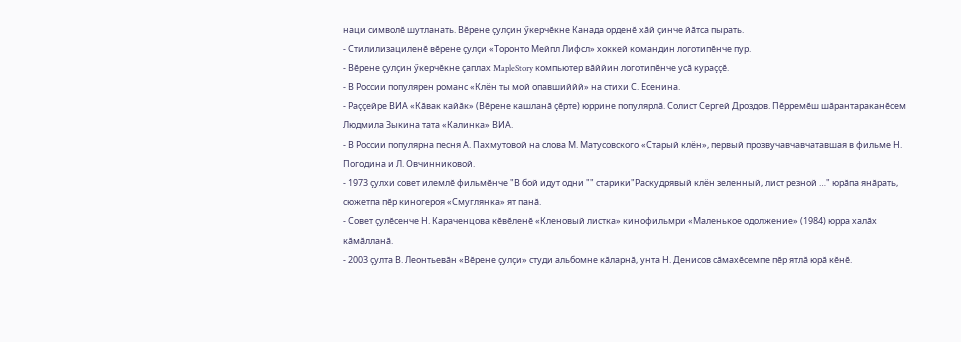наци символӗ шутланать. Вӗрене ҫулҫин ӳкерчӗкне Канада орденӗ хӑй ҫинче йӑтса пырать.
- Стилилизациленӗ вӗрене ҫулҫи «Торонто Мейпл Лифсл» хоккей командин логотипӗнче пур.
- Вӗрене ҫулҫин ӳкерчӗкне ҫаплах MapleStory компьютер вӑййин логотипӗнче усӑ кураҫҫӗ.
- В России популярен романс «Клён ты мой опавшиййй» на стихи С. Есенина.
- Раҫҫейре ВИА «Кӑвак кайӑк» (Вӗрене кашланӑ ҫӗрте) юррине популярлӑ. Солист Сергей Дроздов. Пӗрремӗш шӑрантараканӗсем Людмила Зыкина тата «Калинка» ВИА.
- В России популярна песня А. Пахмутовой на слова М. Матусовского «Старый клён», первый прозвучавчавчатавшая в фильме Н. Погодина и Л. Овчинниковой.
- 1973 ҫулхи совет илемлӗ фильмӗнче "В бой идут одни "" старики"Раскудрявый клён зеленный, лист резной …" юрӑпа янӑрать, сюжетпа пӗр киногероя «Смуглянка» ят панӑ.
- Совет ҫулӗсенче Н. Караченцова кӗвӗленӗ «Кленовый листка» кинофильмри «Маленькое одолжение» (1984) юрра халӑх кӑмӑлланӑ.
- 2003 ҫулта В. Леонтьевӑн «Вӗрене ҫулҫи» студи альбомне кӑларнӑ, унта Н. Денисов сӑмахӗсемпе пӗр ятлӑ юрӑ кӗнӗ.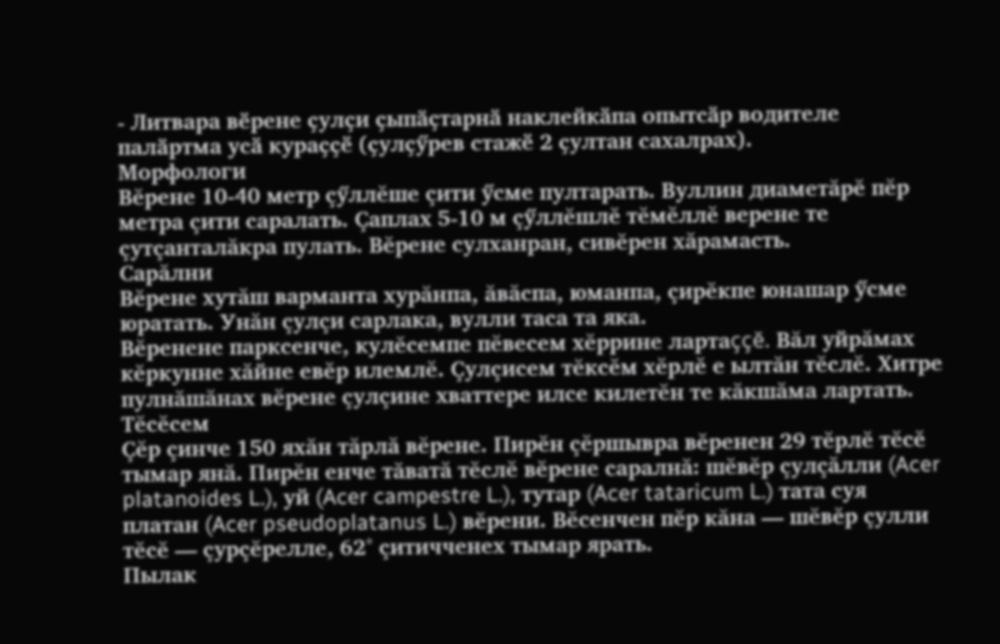- Литвара вӗрене ҫулҫи ҫыпӑҫтарнӑ наклейкӑпа опытсӑр водителе палӑртма усӑ кураҫҫӗ (ҫулҫӳрев стажӗ 2 ҫултан сахалрах).
Морфологи
Вĕрене 10-40 метр çӳллĕше çити ӳсме пултарать. Вуллин диаметăрĕ пĕр метра çити сарaлать. Çаплах 5-10 м çӳллĕшлĕ тĕмĕллĕ верене те çутçанталăкра пулать. Вĕрене сулхaнран, сивĕрен хăрамасть.
Сарăлни
Вĕрене хутăш варманта хурăнпа, ăвăспа, юманпа, çирĕкпе юнашар ӳсме юратать. Унăн çулçи сарлака, вулли таса та яка.
Вĕренене парксенче, кyлĕсемпе пĕвесем хĕррине лартаççĕ. Вăл уйрăмах кĕркунне хăйне евĕр илемлĕ. Çулçисем тĕксĕм хĕрлĕ е ылтăн тĕслĕ. Хитре пулнăшăнах вĕрене çулçине хваттере илсе килетĕн те кăкшăма лартать.
Тĕсĕсем
Çĕр çинче 150 яхăн тăрлă вĕрене. Пирĕн çĕршывра вĕренен 29 тĕрлĕ тĕсĕ тымар янă. Пирĕн енче тăватă тĕслĕ вĕрене сарaлнă: шĕвĕр çулçăлли (Acer platanoides L.), уй (Acer campestre L.), тутар (Acer tataricum L.) тата суя платан (Acer pseudoplatanus L.) вĕрени. Вĕсенчен пĕр кăна — шĕвĕр çулли тĕсĕ — çурçĕрелле, 62° çитичченех тымар ярать.
Пылак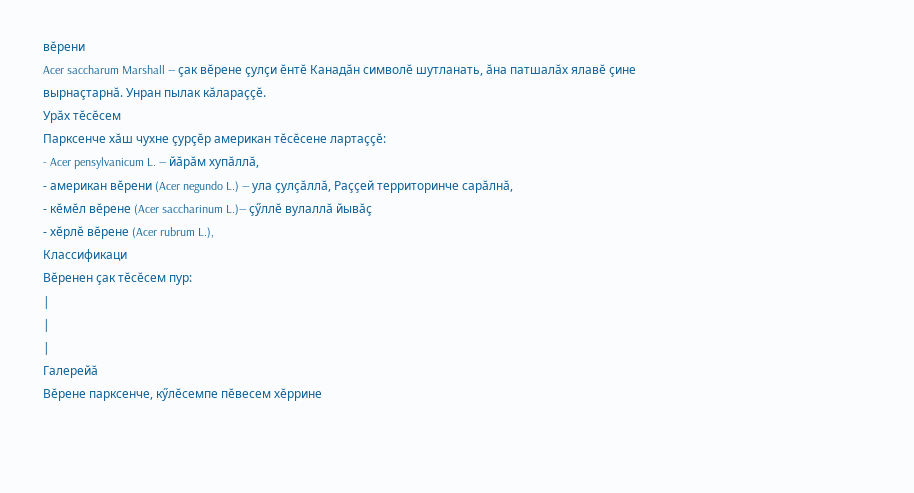вĕрени
Acer saccharum Marshall — çак вĕрене çулçи ĕнтĕ Канадăн символĕ шутланать, ăна патшалăх ялавĕ çине вырнаçтарнă. Унран пылак кăлараççĕ.
Урăх тĕсĕсем
Парксенче хăш чухне çурçĕр американ тĕсĕсене лартаççĕ:
- Acer pensylvanicum L. — йăрăм хупăллă,
- американ вĕрени (Acer negundo L.) — ула çулçăллă, Раççей территоринче сарăлнă,
- кĕмĕл вĕрене (Acer saccharinum L.)— çӳллĕ вулаллă йывăç
- хĕрлĕ вĕрене (Acer rubrum L.),
Классификаци
Вĕренен çак тĕсĕсем пур:
|
|
|
Галерейă
Вĕрене парксенче, кӳлĕсемпе пĕвесем хĕррине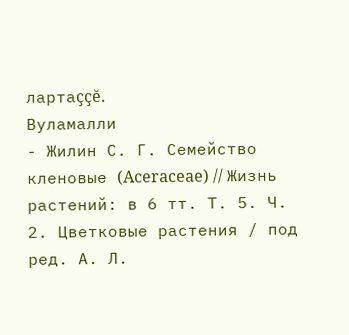лартаççĕ.
Вуламалли
- Жилин С. Г. Семейство кленовые (Aceraceae) // Жизнь растений: в 6 тт. Т. 5. Ч. 2. Цветковые растения / под ред. А. Л.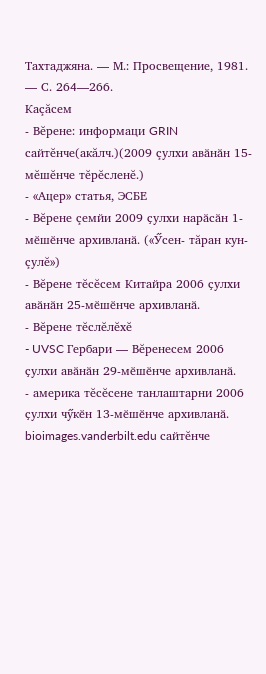Тахтаджяна. — М.: Просвещение, 1981. — С. 264—266.
Каçăсем
- Вĕрене: информаци GRIN сайтĕнче(акăлч.)(2009 çулхи авӑнӑн 15-мĕшĕнче тĕрĕсленĕ.)
- «Ацер» статья, ЭСБЕ
- Вĕрене çемйи 2009 ҫулхи нарӑсӑн 1-мӗшӗнче архивланӑ. («Ӳсен- тăран кун-çулĕ»)
- Вĕрене тĕсĕсем Китайра 2006 ҫулхи авӑнӑн 25-мӗшӗнче архивланӑ.
- Вĕрене тĕслĕлĕхĕ
- UVSC Гербари — Вĕренесем 2006 ҫулхи авӑнӑн 29-мӗшӗнче архивланӑ.
- америка тĕсĕсене танлаштарни 2006 ҫулхи чӳкӗн 13-мӗшӗнче архивланӑ. bioimages.vanderbilt.edu сайтĕнче